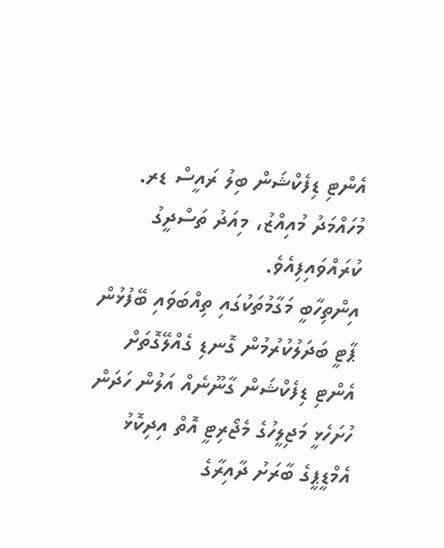އެންޓި ޑިފެކްޝަން ބިލު ރައީސް ޑރ. މުހައްމަދު މުއިއްޒު، މިއަދު ތަސްދީގު ކުރައްވައިފިއެވެ.
އިންތިހާބީ މަގާމުތަކުގައި ތިއްބަވައި ބޭފުޅުން ޕާޓީ ބަދަލުކުރުމުން ގޮނޑި ގެއްލޭގޮތަށް އެންޓި ޑިފެކްޝަން ގާނޫނެއް އަލުން ހަދަން ހުށަހެޅީ މަޖިލީހުގެ މެޖޯރިޓީ އޮތް އިދިކޮޅު އެމްޑީޕީގެ ބާރަށު ދާއިރާގެ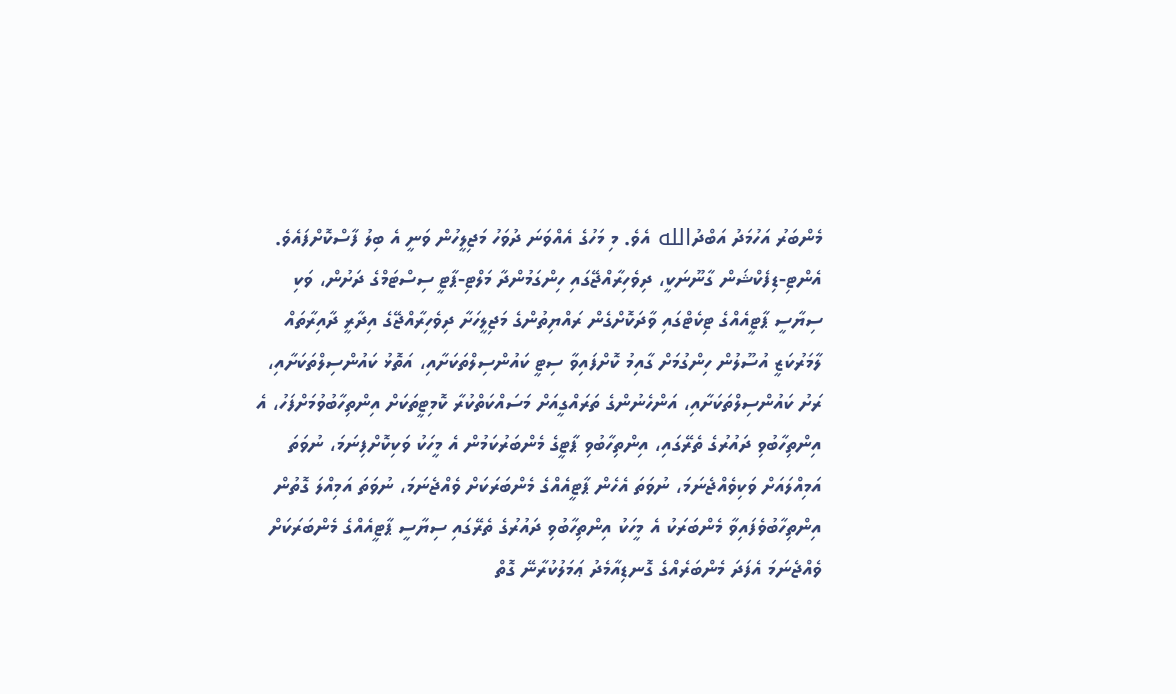މެންބަރު އަހުމަދު އަބްދުالله އެވެ. މި މަހުގެ އެއްވަނަ ދުވަހު މަޖިލީހުން ވަނީ އެ ބިލު ފާސްކޮށްފައެވެ.
އެންޓި-ޑިފެކްޝަން ގާނޫނަކީ، ދިވެހިރާއްޖޭގައި ހިންގަމުންދާ މަލްޓި-ޕާޓީ ސިސްޓަމްގެ ދަށުން، ވަކި ސިޔާސީ ޕާޓީއެއްގެ ޓިކެޓްގައި ވާދަކޮށްގެން ރައްޔިތުންގެ މަޖިލީހަށާ ދިވެހިރާއްޖޭގެ އިދާރީ ދާއިރާތައް ލާމަރުކަޒީ އުސޫލުން ހިންގުމަށް ގާއިމު ކޮށްފައިވާ ސިޓީ ކައުންސިލްތަކަށާއި، އަތޮޅު ކައުންސިލްތަކަށާއި، ރަށު ކައުންސިލްތަކަށާއި، އަންހެނުންގެ ތަރައްގީއަށް މަސައްކަތްކުރާ ކޮމިޓީތަކަށް އިންތިހާބުވުމަށްފަހު، އެ އިންތިހާބުވި ދައުރުގެ ތެރޭގައި، އިންތިހާބުވި ޕާޓީގެ މެންބަރުކަމުން އެ މީހަކު ވަކިކޮށްފިނަމަ، ނުވަތަ އަމިއްލައަށް ވަކިވެއްޖެނަމަ، ނުވަތަ އެހެން ޕާޓީއެއްގެ މެންބަރަކަށް ވެއްޖެނަމަ، ނުވަތަ އަމިއްލަ ގޮތުން އިންތިހާބުވެފައިވާ މެންބަރަކު އެ މީހަކު އިންތިހާބުވި ދައުރުގެ ތެރޭގައި ސިޔާސީ ޕާޓީއެއްގެ މެންބަރަކަށް ވެއްޖެނަމަ އެފަދަ މެންބަރެއްގެ ގޮނޑިއާމެދު ޢަމަލުކުރާނޭ ގޮތް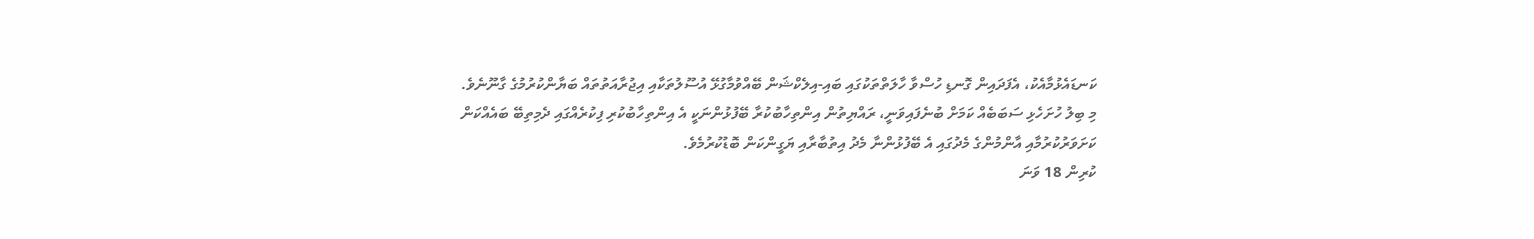ކަނޑައެޅުމާއެކު، އެފަދައިން ގޮނޑި ހުސްވާ ހާލަތްތަކުގައި ބައި-އިލެކްޝަން ބޭއްވުމާގުޅޭ އުސޫލުތަކާއި އިޖުރާއަތުތައް ބަޔާންކުރުމުގެ ގާނޫނެވެ.
މި ބިލު ހުށަހެޅި ސަބަބެއް ކަމަށް ބުނެފައިވަނީ، ރައްޔިތުން އިންތިހާބުކުރާ ބޭފުޅުންނަކީ އެ އިންތިހާބުކުރި ފިކުރެއްގައި ދެމިތިބޭ ބައެއްކަން ކަށަވަރުކުރުމާއި އާންމުންގެ މެދުގައި އެ ބޭފުޅުންނާ މެދު އިތުބާރާއި ޔަގީންކަން ބޮޑުކުރުމެވެ.
ކުރިން 18 ވަނަ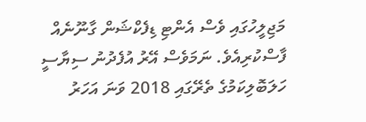މަޖިލީހުގައި ވެސް އެންޓި ޑިފެކްޝަން ގާނޫނެއް ފާސްކުރިއެވެ. ނަމަވެސް އޭރު އުފެދުނު ސިޔާސީ ހަލަބޮލިކަމުގެ ތެރޭގައި 2018 ވަނަ އަހަރު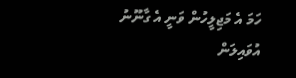ހަމަ އެ މަޖިލީހުން ވަނީ އެ ގާނޫނު އުވައިލަން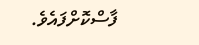ފާސްކޮށްފައެވެ.